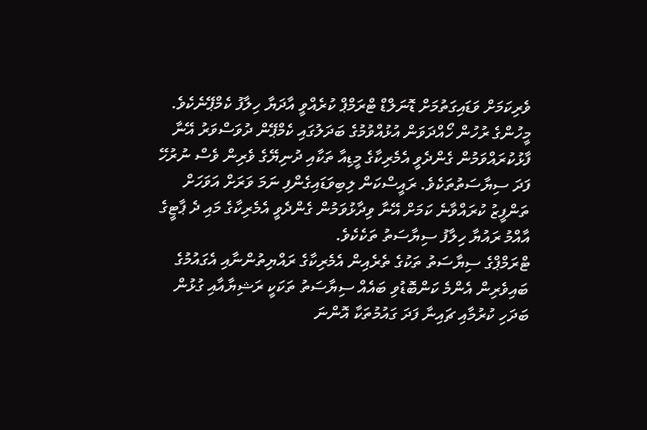ވެރިކަމަށް ވަޑައިގަތުމަށް ޑޮނަލްޑް ޓްރަމްޕް ކުރެއްވީ އާދަޔާ ހިލާފު ކެމްޕޭނެކެވެ. މީހުންގެ ރުހުން ހޯއްދަވަން އުޅުއްވުމުގެ ބަދަލުގައި ކެމްޕޭން ދުވަސްވަރު އޭނާ ފާޅުކުރައްވަމުން ގެންދެވީ އެމެރިކާގެ މީޑިއާ ތަކާއި ދުނިޔޭގެ ވެރިން ވެސް ނުރުހޭ ފަދަ ސިޔާސަތުތަކެވެ. ރައީސްކަން ލިބިވަޑައިގެންފި ނަމަ ވަރަށް އަވަހަށް ތަންފީޒު ކުރައްވާނެ ކަމަށް އޭނާ ވިދާޅުވަމުން ގެންދެވީ އެމެރިކާގެ މައި ދެ ޕާޓީގެ އާއްމު ރައުޔާ ހިލާފު ސިޔާސަތު ތަކެކެވެ.
ޓްރަމްޕްގެ ސިޔާސަތު ތަކުގެ ތެރެއިން އެމެރިކާގެ ރައްޔިތުންނާއި އެގައުމުގެ ބައިވެރިން އެންމެ ކަންބޮޑުވި ބައެއް ސިޔާސަތު ތަކަކީ ރަޝިޔާއާއި ގުޅުން ބަދަހި ކުރުމާއި ޗައިނާ ފަދަ ގައުމުތަކާ އޮންނަ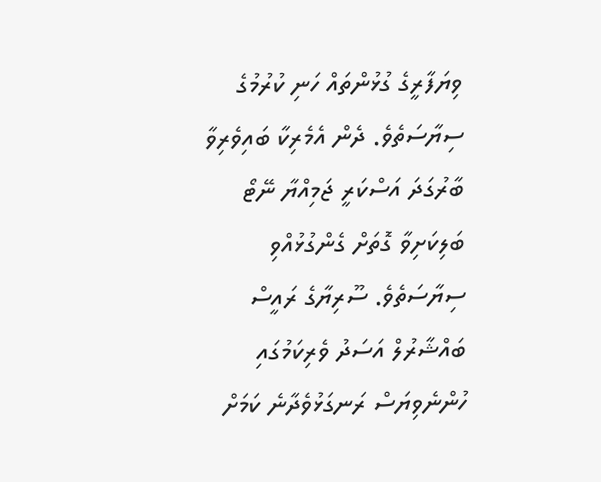ވިޔަފާރީގެ ގުޅުންތައް ހަނި ކުރުމުގެ ސިޔާސަތެވެ. ދެން އެމެރިކާ ބައިވެރިވާ ބާރުގަދަ އަސްކަރީ ޖަމިއްޔާ ނޭޓޯ ބަލިކަށިވާ ގޮތަށް ގެންގުޅުއްވި ސިޔާސަތެވެ. ސޫރިޔާގެ ރައީސް ބައްޝާރުލް އަސަދު ވެރިކަމުގައި ހުންނެވިޔަސް ރަނގަޅުވެދާނެ ކަމަށް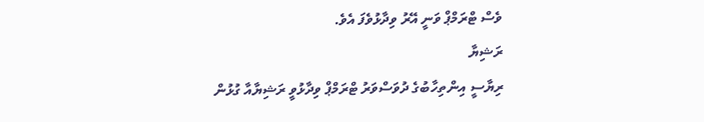ވެސް ޓްރަމްޕް ވަނީ އޭރު ވިދާޅުވެފަ އެވެ.
ރަޝިޔާ
ރިޔާސީ އިންތިހާބުގެ ދުވަސްވަރު ޓްރަމްޕް ވިދާޅުވީ ރަޝިޔާއާ ގުޅުން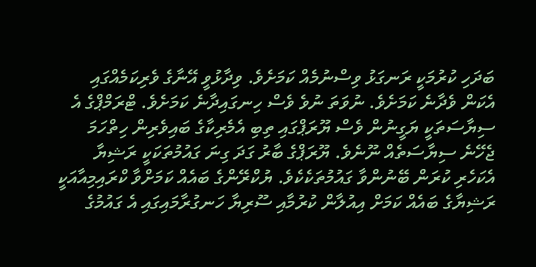ބަދަހި ކުރުމަކީ ރަނގަޅު ވިސްނުމެއް ކަމަށެވެ. ވިދާޅުވީ އޭނާގެ ވެރިކަމެއްގައި އެކަން ވެދާނެ ކަމަށެވެ. ނުވަތަ ނުވެ ވެސް ހިނގައިދާނެ ކަމަށެވެ. ޓްރަމްޕްގެ އެ ސިޔާސަތަކީ ޔަގީނުން ވެސް ޔޫރަޕްގައި ތިބި އެމެރިކާގެ ބައިވެރިން ހިތްހަމަ ޖެހޭނެ ސިޔާސަތެއް ނޫނެވެ. ޔޫރަޕްގެ ބާރު ގަދަ ގިނަ ގައުމުތަކަކީ ރަޝިޔާ އެކަހެރި ކުރަން ބޭނުންވާ ގައުމުތަކެކެވެ. ޔުކްރޭންގެ ބައެއް ކަމަށްވާ ކްރައިމިއާއަކީ ރަޝިޔާގެ ބައެއް ކަމަށް އިއުލާން ކުރުމާއި ސޫރިޔާ ހަނގުރާމައިގައި އެ ގައުމުގެ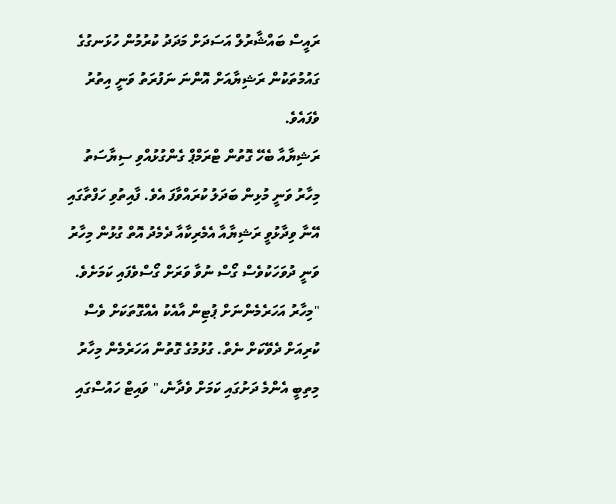ރައީސް ބައްޝާރުލް އަސަދަށް މަދަދު ކުރުމުން ހުޅަނގުގެ ގައުމުތަކުން ރަޝިޔާއަށް އޮންނަ ނަފުރަތު ވަނީ އިތުރު ވެފައެވެ.
ރަޝިޔާއާ ބެހޭ ގޮތުން ޓްރަމްޕް ގެންގުޅުއްވި ސިޔާސަތު މިހާރު ވަނީ މުޅިން ބަދަލު ކުރައްވާފަ އެވެ. ފާއިތުވި ހަފްތާގައި އޭނާ ވިދާޅުވީ ރަޝިޔާއާ އެމެރިކާއާ ދެމެދު އޮތް ގުޅުން މިހާރު ވަނީ ދުވަހަކުވެސް ގޯސް ނުވާ ވަރަށް ގޯސްވެފައި ކަމަށެވެ.
"މިހާރު އަހަރެމެންނަށް ޕުޓިން އާއެކު އެއްގޮތަކަށް ވެސް ކުރިއަށް ދެވޭކަށް ނެތް. ގުޅުމުގެ ގޮތުން އަހަރެމެން މިހާރު މިތިބީ އެންމެ ދަށުގައި ކަމަށް ވެދާނެ،" ވައިޓް ހައުސްގައި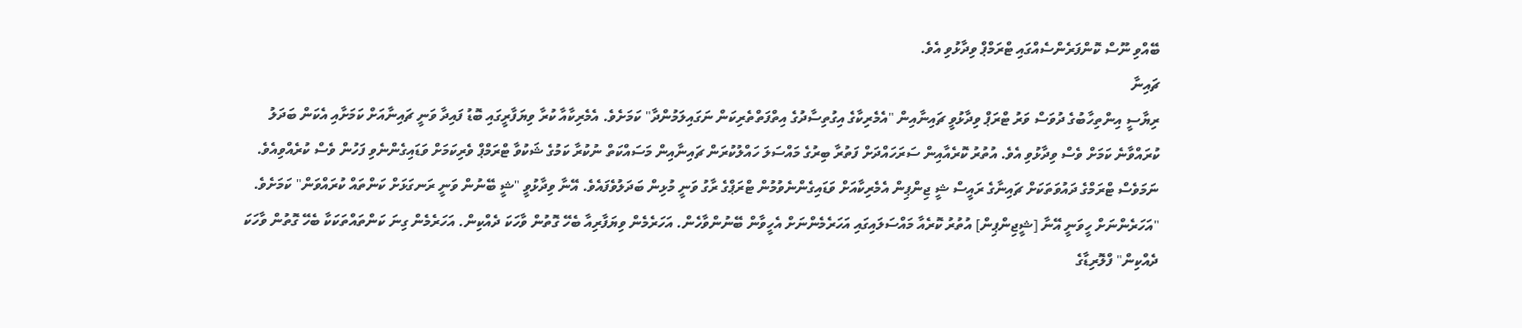ބޭއްވި ނޫސް ކޮންފަރެންސެއްގައި ޓްރަމްޕް ވިދާޅުވި އެވެ.
ޗައިނާ
ރިޔާސީ އިންތިހާބުގެ ދުވަސް ވަރު ޓްރަޕް ވިދާޅުވީ ޗައިނާއިން "އެމެރިކާގެ އިގުތިސާދުގެ އިތްފަތްތެރިކަން ނަގައިލަމުންދާ" ކަމަށެވެ. އެމެރިކާއާ ކުރާ ވިޔަފާރީގައި ބޮޑު ފައިދާ ވަނީ ޗައިނާއަށް ކަމަށާއި އެކަން ބަދަލު ކުރައްވާނެ ކަމަށް ވެސް ވިދާޅުވި އެވެ. އުތުރު ކޮރެއާއިން ސަރަހައްދަށް ފަތުރާ ބިރުގެ މައްސަލަ ހައްލުކުރަން ޗައިނާއިން މަސައްކަތް ނުކުރާ ކަމުގެ ޝަކުވާ ޓްރަމްޕް ވެރިކަމަށް ވަޑައިގެންނެވި ފަހުން ވެސް ކުރެއްވިއެވެ.
ނަމަވެސް ޓްރަމްގެ ދައުވަތަކަށް ޗައިނާގެ ރައީސް ޝީ ޖިންޕިން އެމެރިކާއަށް ވަޑައިގެންނެވުމުން ޓްރަޕްގެ ރާގު ވަނީ މުޅިން ބަދަލުވެފައެވެ. އޭނާ ވިދާޅުވީ "ޝީ ބޭނުން ވަނީ ރަނގަޅަށް ކަންތައް ކުރައްވަން" ކަމަށެވެ.
"އަހަރެންނަށް ހީވަނީ އޭނާ [ޝީޖިންޕިން] އުތުރު ކޮރެއާ މައްސަލައިގައި އަހަރެމެންނަށް އެހީވާން ބޭނުންވާހެން. އަހަރެމެން ވިޔަފާރިއާ ބެހޭ ގޮތުން ވާހަކަ ދެއްކިން. އަހަރެމެން ގިނަ ކަންތައްތަކަކާ ބެހޭ ގޮތުން ވާހަކަ ދެއްކިން" ފްލޮރިޑާގެ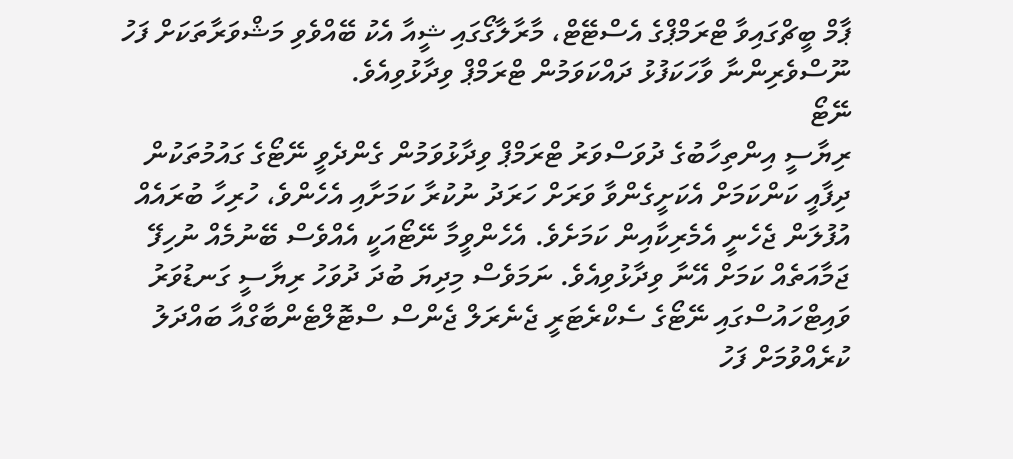ޕާމް ބީޗްގައިވާ ޓްރަމްޕްގެ އެސްޓޭޓް، މާރާލާގޯގައި ޝީއާ އެކު ބޭއްވެވި މަޝްވަރާތަކަށް ފަހު ނޫސްވެރިންނާ ވާހަކަފުޅު ދައްކަވަމުން ޓްރަމްޕް ވިދާޅުވިއެވެ.
ނޭޓޯ
ރިޔާސީ އިންތިހާބުގެ ދުވަސްވަރު ޓްރަމްޕް ވިދާޅުވަމުން ގެންދެވީ ނޭޓޯގެ ގައުމުތަކުން ދިފާއީ ކަންކަމަށް އެކަށީގެންވާ ވަރަށް ހަރަދު ނުކުރާ ކަމަށާއި އެހެންވެ، ހުރިހާ ބުރައެއް އުފުލަން ޖެހެނީ އެމެރިކާއިން ކަމަށެވެ. އެހެންވީމާ ނޭޓޯއަކީ އެއްވެސް ބޭނުމެއް ނުހިފޭ ޖަމާއަތެއް ކަމަށް އޭނާ ވިދާޅުވިއެވެ. ނަމަވެސް މިދިޔަ ބުދަ ދުވަހު ރިޔާސީ ގަނޑުވަރު ވައިޓްހައުސްގައި ނޭޓޯގެ ސެކްރެޓަރީ ޖެނެރަލް ޖެންސް ސްޓޮލްޓެންބާގްއާ ބައްދަލު ކުރެއްވުމަށް ފަހު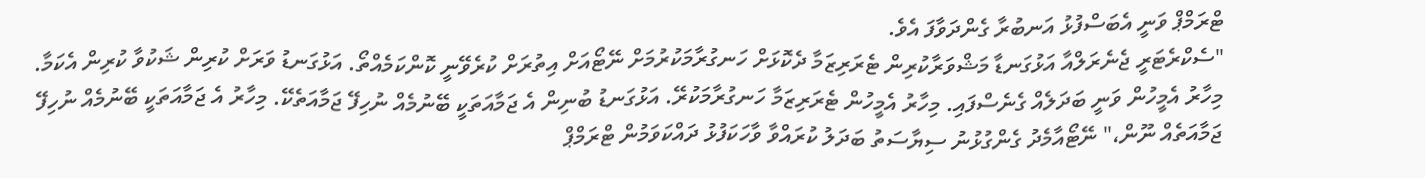ޓްރަމްޕް ވަނީ އެބަސްފުޅު އަނބުރާ ގެންދަވާފަ އެވެ.
"ސެކްރެޓަރީ ޖެނެރަލްއާ އަޅުގަނޑާ މަޝްވަރާކުރިން ޓެރަރިޒަމާ ދެކޮޅަށް ހަނގުރާމަކުރުމަށް ނޭޓޯއަށް އިތުރަށް ކުރެވޭނީ ކޮންކަމެއްތޯ. އަޅުގަނޑު ވަރަށް ކުރިން ޝަކުވާ ކުރިން އެކަމާ. މިހާރު އެމީހުން ވަނީ ބަދަލެއް ގެނެސްފައި. މިހާރު އެމީހުން ޓެރަރިޒަމާ ހަނގުރާމަކުރޭ. އަޅުގަނޑު ބުނިން އެ ޖަމާއަތަކީ ބޭނުމެއް ނުހިފޭ ޖަމާއަތެކޭ. މިހާރު އެ ޖަމާއަތަކީ ބޭނުމެއް ނުހިފޭ ޖަމާއަތެއް ނޫން،" ނޭޓޯއާމެދު ގެންގުޅުނު ސިޔާސަތު ބަދަލު ކުރައްވާ ވާހަކަފުޅު ދައްކަވަމުން ޓްރަމްޕް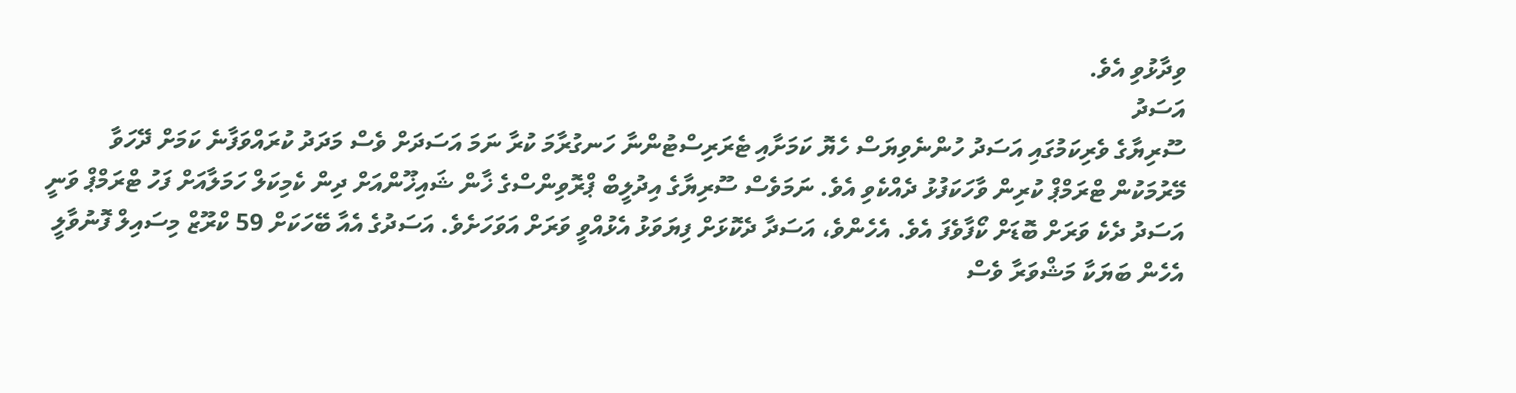ވިދާޅުވި އެވެ.
އަސަދު
ސޫރިޔާގެ ވެރިކަމުގައި އަސަދު ހުންނެވިޔަސް ހެޔޮ ކަމަށާއި ޓެރަރިސްޓުންނާ ހަނގުރާމަ ކުރާ ނަމަ އަސަދަށް ވެސް މަދަދު ކުރައްވަފާނެ ކަމަށް ދޭހަވާ މޭރުމަކުން ޓްރަމްޕް ކުރިން ވާހަކަފުޅު ދެއްކެވި އެވެ. ނަމަވެސް ސޫރިޔާގެ އިދުލީބް ޕްރޮވިންސްގެ ޚާން ޝައިޚޫންއަށް ދިން ކެމިކަލް ހަމަލާއަށް ފަހު ޓްރަމްޕް ވަނީ އަސަދު ދެކެ ވަރަށް ބޮޑަށް ކޯފާވެފަ އެވެ. އެހެންވެ، އަސަދާ ދެކޮޅަށް ފިޔަވަޅު އެޅުއްވީ ވަރަށް އަވަހަށެވެ. އަސަދުގެ އެއާ ބޭހަކަށް 59 ކްރޫޒް މިސައިލް ފޮނުވާލީ އެހެން ބަޔަކާ މަޝްވަރާ ވެސް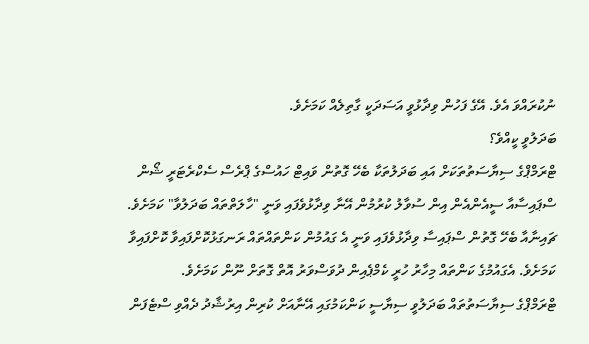ނުކުރައްވަ އެވެ. އޭގެ ފަހުން ވިދާޅުވީ އަސަދަކީ ގާތިލެއް ކަމަށެވެ.
ބަދަލުވީ ކީއްވެ؟
ޓްރަމްޕްގެ ސިޔާސަތުތަކަށް އައި ބަދަލުތަކާ ބެހޭ ގޮތުން ވައިޓް ހައުސްގެ ޕްރެސް ސެކްރެޓަރީ ޝޯން ސްޕައިސާއާ ސީއެންއެން އިން ސުވާލު ކުރުމުން އޭނާ ވިދާޅުވެފައި ވަނީ "ހާލަތްތައް ބަދަލުވާ" ކަމަށެވެ.
ޗައިނާއާ ބެހޭ ގޮތުން ސްޕައިސާ ވިދާޅުވެފައި ވަނީ އެ ގައުމުން ކަންތައްތައް ރަނގަޅުކޮށްފައިވާ ކޮށްފައިވާ ކަމަށެވެ. އެގައުމުގެ ކަންތައް މިހާރު ހުރީ ކެމްޕެއިން ދުވަސްވަރު އޮތް ގޮތަށް ނޫން ކަމަށެވެ.
ޓްރަމްޕްގެ ސިޔާސަތުތައް ބަދަލުވީ ސިޔާސީ ކަންކަމުގައި އޭނާއަށް ކުރިން އިރުޝާދު ދެއްވި ސްޓެފަން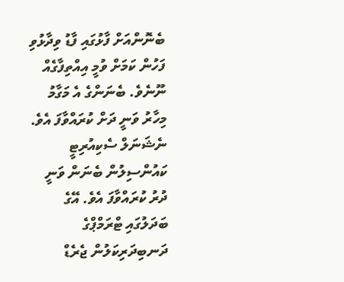ބެނޮންއަށް ފާޅުގައި ފާޑު ވިދާޅުވި ފަހުން ކަމަށް ވުމީ އިއްތިފާގެއް ނޫނެވެ. ބެނަންގެ އެ މަގާމު މިހާރު ވަނީ ދަށް ކުރައްވާފަ އެވެ. ނެޝަނަލް ސެކިއުރިޓީ ކައުންސިލުން ބެނަން ވަނީ ދުރު ކުރައްވާފަ އެވެ. އޭގެ ބަދަލުގައި ޓްރަމްޕްގެ ދަނބިދަރިކަލުން ޖެރެޑް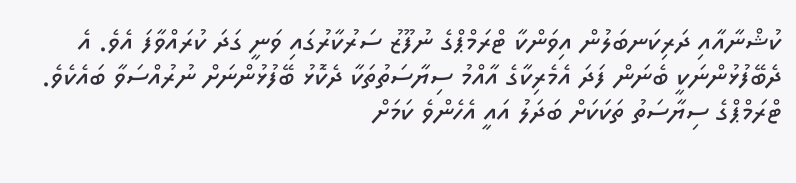ކުޝްނާއާއި ދަރިކަނބަލުން އިވަންކާ ޓްރަމްޕްގެ ނުފޫޒު ސަރުކާރުގައި ވަނީ ގަދަ ކުރައްވާފަ އެވެ. އެ ދެބޭފުޅުންނަކީ ބެނަން ފަދަ އެމެރިކާގެ އާއްމު ސިޔާސަތުތަކާ ދެކޮޅު ބޭފުޅުންނަށް ނުރުއްސަވާ ބައެކެވެ. ޓްރަމްޕްގެ ސިޔާސަތު ތަކަކަށް ބަދަލު އައީ އެހެންވެ ކަމަށް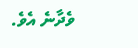ވެދާނެ އެވެ.